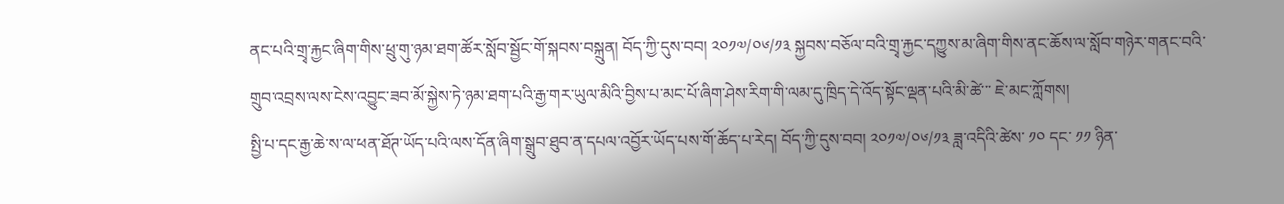ནང་པའི་གྲྭ་རྐྱང་ཞིག་གིས་ཕྲུ་གུ་ཉམ་ཐག་ཚོར་སློབ་སྦྱོང་གོ་སྐབས་བསྐྲུན། བོད་ཀྱི་དུས་བབ། ༢༠༡༧/༠༦/༡༣ སྐྱབས་བཅོལ་བའི་གྲྭ་རྐྱང་དཀྱུས་མ་ཞིག་གིས་ནང་ཆོས་ལ་སློབ་གཉེར་གནང་བའི་གྲུབ་འབྲས་ལས་ངེས་འབྱུང་ཟབ་མོ་སྐྱེས་ཏེ་ཉམ་ཐག་པའི་རྒྱ་གར་ཡུལ་མིའི་བྱིས་པ་མང་པོ་ཞིག་ཤེས་རིག་གི་ལམ་དུ་ཁྲིད་དེ་འོད་སྟོང་ལྡན་པའི་མི་ཚེ་་་ ཇེ་མང་ཀློགས།
སྤྱི་པ་དང་རྒྱ་ཆེ་ས་ལ་ཕན་ཐོཊ་ཡོད་པའི་ལས་དོན་ཞིག་སྒྲུབ་ཐུབ་ན་དཔལ་འབྱོར་ཡོད་པས་གོ་ཆོད་པ་རེད། བོད་ཀྱི་དུས་བབ། ༢༠༡༧/༠༦/༡༣ ཟླ་འདིའི་ཚེས་ ༡༠ དང་ ༡༡ ཉིན་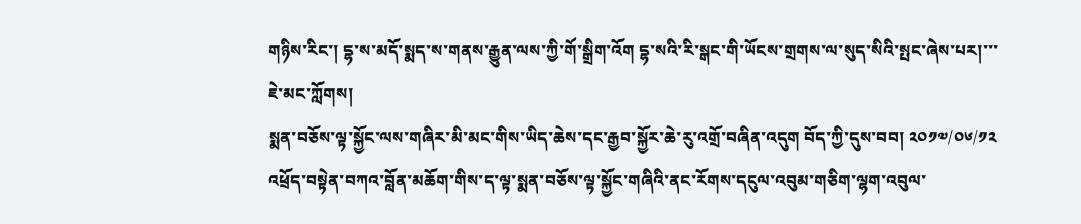གཉིས་རིང་། དྷ་ས་མདོ་སྨད་ས་གནས་རྒྱུན་ལས་ཀྱི་གོ་སྒྲིག་འོག དྷ་སའི་རི་སྒང་གི་ཡོངས་གྲགས་ལ་སུད་སིའི་སྤང་ཞེས་པར།་་་ ཇེ་མང་ཀློགས།
སྨན་བཅོས་ལྟ་སྐྱོང་ལས་གཞིར་མི་མང་གིས་ཡིད་ཆེས་དང་རྒྱབ་སྐྱོར་ཆེ་རུ་འགྲོ་བཞིན་འདུག བོད་ཀྱི་དུས་བབ། ༢༠༡༧/༠༦/༡༢ འཕྲོད་བསྟེན་བཀའ་བློན་མཆོག་གིས་ད་ལྟ་སྨན་བཅོས་ལྟ་སྐྱོང་གཞིའི་ནང་རོགས་དངུལ་འབུམ་གཅིག་ལྷག་འབུལ་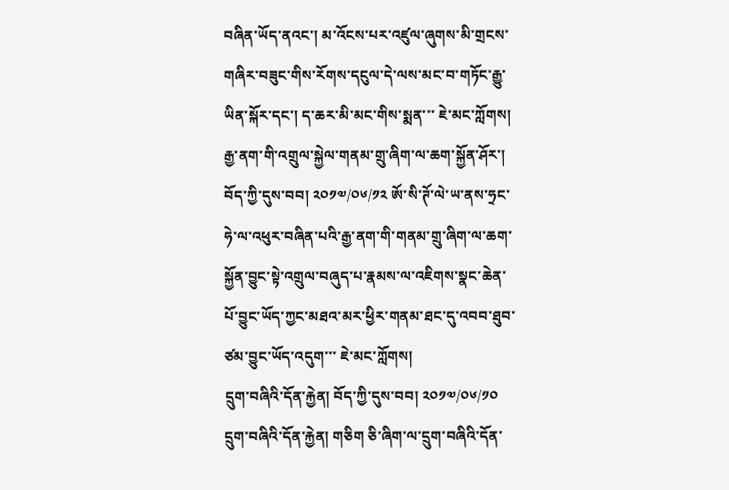བཞིན་ཡོད་ནའང་། མ་འོངས་པར་འཛུལ་ཞུགས་མི་གྲངས་གཞིར་བཟུང་གིས་རོགས་དངུལ་དེ་ལས་མང་བ་གཏོང་རྒྱུ་ཡིན་སྐོར་དང་། ད་ཆར་མི་མང་གིས་སྨན་་་ ཇེ་མང་ཀློགས།
རྒྱ་ནག་གི་འགྲུལ་སྐྱེལ་གནམ་གྲུ་ཞིག་ལ་ཆག་སྐྱོན་ཤོར་། བོད་ཀྱི་དུས་བབ། ༢༠༡༧/༠༦/༡༢ ཨོ་སི་ཊོ་ལེ་ཡ་ནས་ཧྲང་ཧེ་ལ་འཕུར་བཞིན་པའི་རྒྱ་ནག་གི་གནམ་གྲུ་ཞིག་ལ་ཆག་སྐྱོན་བྱུང་སྟེ་འགྲུལ་བཞུད་པ་རྣམས་ལ་འཇིགས་སྣང་ཆེན་པོ་བྱུང་ཡོད་ཀྱང་མཐའ་མར་ཕྱིར་གནམ་ཐང་དུ་འབབ་ཐུབ་ཙམ་བྱུང་ཡོད་འདུག་་་ ཇེ་མང་ཀློགས།
དྲུག་བཞིའི་དོན་རྐྱེན། བོད་ཀྱི་དུས་བབ། ༢༠༡༧/༠༦/༡༠ དྲུག་བཞིའི་དོན་རྐྱེན། གཅིག ཅི་ཞིག་ལ་དྲུག་བཞིའི་དོན་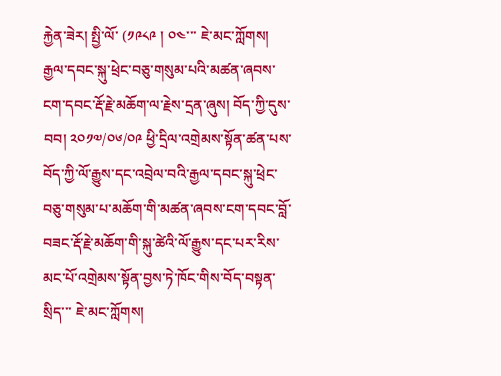རྐྱེན་ཟེར། སྤྱི་ལོ་ (༡༩༨༩ ། ༠༤་་་ ཇེ་མང་ཀློགས།
རྒྱལ་དབང་སྐུ་ཕྲེང་བཅུ་གསུམ་པའི་མཚན་ཞབས་ངག་དབང་རྡོ་རྗེ་མཆོག་ལ་རྗེས་དྲན་ཞུས། བོད་ཀྱི་དུས་བབ། ༢༠༡༧/༠༦/༠༩ ཕྱི་དྲིལ་འགྲེམས་སྟོན་ཚན་པས་བོད་ཀྱི་ལོ་རྒྱུས་དང་འབྲེལ་བའི་རྒྱལ་དབང་སྐུ་ཕྲེང་བཅུ་གསུམ་པ་མཆོག་གི་མཚན་ཞབས་ངག་དབང་བློ་བཟང་རྡོ་རྗེ་མཆོག་གི་སྐུ་ཚེའི་ལོ་རྒྱུས་དང་པར་རིས་མང་པོ་འགྲེམས་སྟོན་བྱས་ཏེ་ཁོང་གིས་བོད་བསྟན་སྲིད་་་ ཇེ་མང་ཀློགས།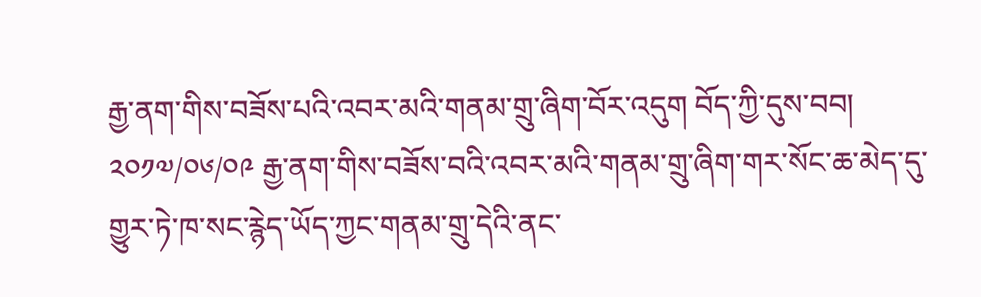རྒྱ་ནག་གིས་བཟོས་པའི་འབར་མའི་གནམ་གྲུ་ཞིག་བོར་འདུག བོད་ཀྱི་དུས་བབ། ༢༠༡༧/༠༦/༠༩ རྒྱ་ནག་གིས་བཟོས་བའི་འབར་མའི་གནམ་གྲུ་ཞིག་གར་སོང་ཆ་མེད་དུ་གྱུར་ཏེ་ཁ་སང་རྙེད་ཡོད་ཀྱང་གནམ་གྲུ་དེའི་ནང་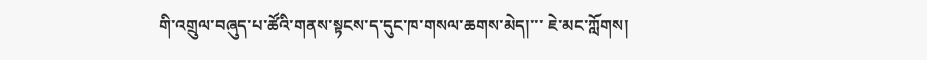གི་འགྲུལ་བཞུད་པ་ཚོའི་གནས་སྟངས་ད་དུང་ཁ་གསལ་ཆགས་མེད།་་་ ཇེ་མང་ཀློགས།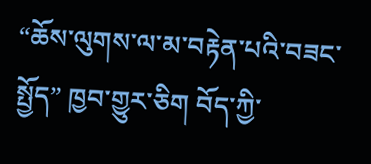“ཆོས་ལུགས་ལ་མ་བརྟེན་པའི་བཟང་སྤྱོད” ཁྱབ་གྱུར་ཅིག བོད་ཀྱི་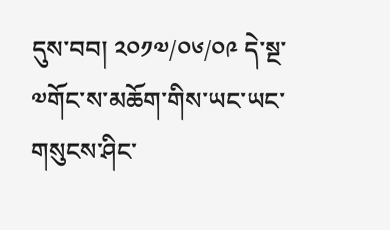དུས་བབ། ༢༠༡༧/༠༦/༠༩ དེ་སྔ་༧གོང་ས་མཆོག་གིས་ཡང་ཡང་གསུངས་ཤིང་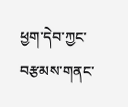ཕྱག་དེབ་ཀྱང་བརྩམས་གནང་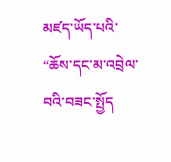མཛད་ཡོད་པའི་ “ཆོས་དང་མ་འབྲེལ་བའི་བཟང་སྤྱོད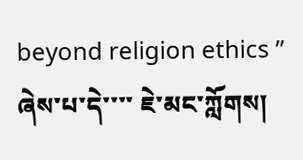beyond religion ethics ” ཞེས་པ་དེ་་་་ ཇེ་མང་ཀློགས།